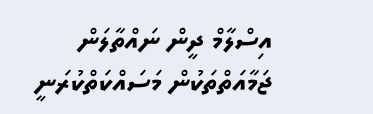އިސްލާމް ދީން ނައްތާލަން ޖަމާއަތްތަކުން މަސައްކަތްކުރަނީ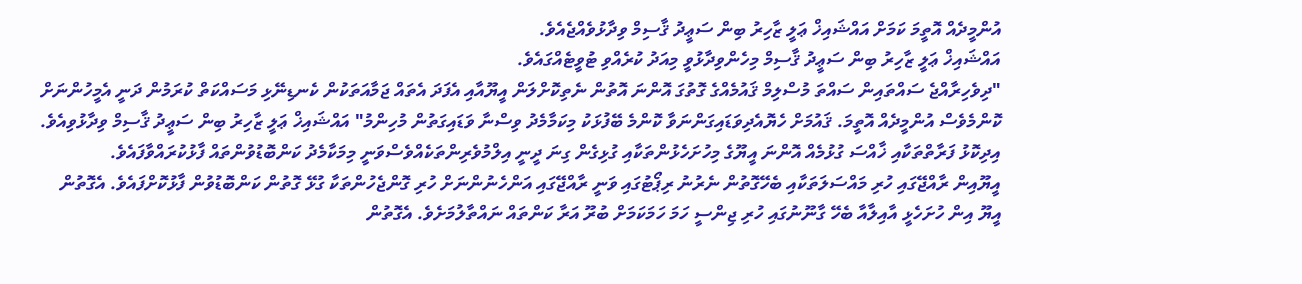އުންމީދެއް އޮތީމަ ކަމަށް އައްޝައިޚް ޢަލީ ޒާހިރު ބިން ސަޢީދު ޤާސިމް ވިދާޅުވެއްޖެއެވެ.
އައްޝައިޚް ޢަލީ ޒާހިރު ބިން ސަޢީދު ޤާސިމް މިހެންވިދާޅުވީ މިއަދު ކުރެއްވި ޓުވީޓެއްގައެވެ.
"ދިވެހިރާއްޖެ ސައްތައިން ސައްތަ މުސްލިމް ޤައުމެއްގެ ގޮތުގަ އޮންނަ އޮތުން ނެތިކޮށްލަން އީޔޫއާއި އެފަދަ އެތައް ޖަމާއަތަކުން ކެނޑިނޭޅި މަސައްކަތް ކުރަމުން ދަނީ އެމީހުންނަށް ކޮންމެވެސް އުންމީދެއް އޮތީމަ. ޤައުމަށް ހެޔޮއެދިވަޑައިގަންނަވާ ކޮންމެ ބޭފުޅަކު މިކަމާމެދު ވިސްނާ ވަޑައިގަތުން މުހިންމު" އައްޝައިޚް ޢަލީ ޒާހިރު ބިން ސަޢީދު ޤާސިމް ވިދާޅުވިއެވެ.
އިދިކޮޅު ފަރާތްތަކާއި ޚާއްސަ ގުޅުމެއް އޮންނަ އީޔޫގެ މިހުށަހެޅުންތަކާއި ގުޅިގެން ގިނަ ދީނީ އިލްމުވެރިންތަކެއްވެސްވަނީ މިމަކާމެދު ކަންބޮޑުވުންތައް ފާޅުކުރައްވާފައެވެ.
އީޔޫއިން ރާއްޖޭގައި ހުރި މައްސަލަތަކާއި ބެހޭގޮތުން ނެރުނު ރިޕޯޓުގައި ވަނީ ރާއްޖޭގައި އަންހެނުންނަށް ހުރި ގޮންޖެހުންތަކާ ގުޅޭ ގޮތުން ކަންބޮޑުވުން ފާޅުކޮށްފައެވެ. އެގޮތުން އީޔޫ އިން ހުށަހެޅީ އާއިލާއާ ބެހޭ ގާނޫނުގައި ހުރި ޖިންސީ ހަމަ ހަމަކަމަށް ބުރޫ އަރާ ކަންތައް ނައްތާލުމަށެވެ. އެގޮތުން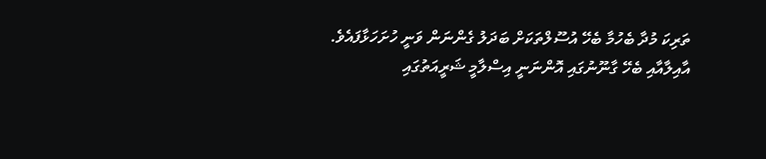ތަރިކަ މުދާ ބެހުމާ ބެހޭ އުސޫލްތަކަށް ބަދަލު ގެންނަން ވަނީ ހުށަހަޅާފައެވެ.
އާއިލާއާއި ބެހޭ ގާނޫނުގައި އޮންނަނީ އިސްލާމީ ޝަރީއަތުގައި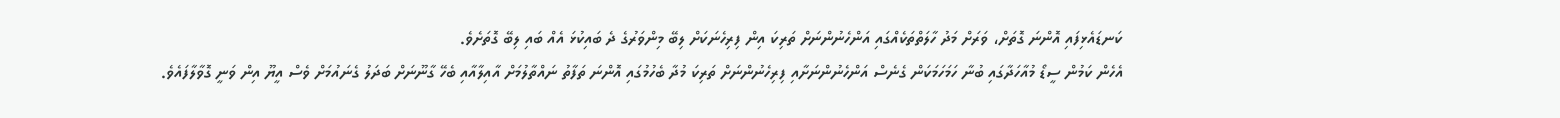ކަނޑައެޅިފައި އޮންނަ ގޮތަށް، ވަރަށް މަދު ހާލަތްތަކެއްގައި އަންހެނުންނަށް ތަރިކަ އިން ފިރިހެނަކަށް ލިބޭ މިންވަރުގެ ދެ ބައިކުޅަ އެއް ބައި ލިބޭ ގޮތަށެވެ.
އެހެން ކަމުން ސީޑޯ މުއާހަދާގައި ބުނާ ހަމަހަމަކަން ގެނެސް އަންހެނުންނަށާއި ފިރިހެނުންނަށް ތަރިކަ މުދާ ބެހުމުގައި އޮންނަ ތަފާތު ނައްތާލުމަށް އާއިލާއާއި ބެހޭ ގާނޫނަށް ބަދަލު ގެނައުމަށް ވެސް އީޔޫ އިން ވަނީ ގޮވާލާފައެވެ.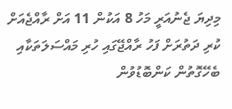މިދިޔަ ޖެނުއަރީ މަހު 8 އަކުން 11 އަށް ރާއްޖެއަށް ކުރި ދަތުރަށް ފަހު ރާއްޖޭގައި ހުރި މައްސަލަތަކާއި ބެހޭގޮތުން ކަންބޮޑުވުން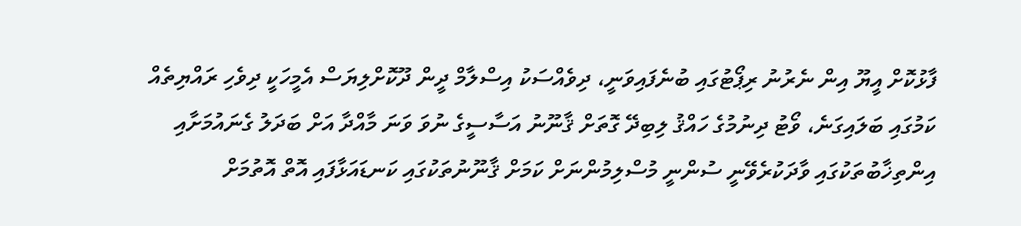ފާޅުކޮށް އީޔޫ އިން ނެރުނު ރިޕޯޓުގައި ބުނެފައިވަނީ، ދިވެއްސަކު އިސްލާމް ދީން ދޫކޮށްލިޔަސް އެމީހަކީ ދިވެހި ރައްޔިތެއް ކަމުގައި ބަލައިގަނެ، ވޯޓު ދިނުމުގެ ހައްޤު ލިބިދޭ ގޮތަށް ޤާނޫނު އަސާސީގެ ނުވަ ވަނަ މާއްދާ އަށް ބަދަލު ގެނައުމަށާއި އިންތިޚާބުތަކުގައި ވާދަކުރެވޭނީ ސުންނީ މުސްލިމުންނަށް ކަމަށް ޤާނޫނުތަކުގައި ކަނޑައަޅާފައި އޮތް އޮތުމަށް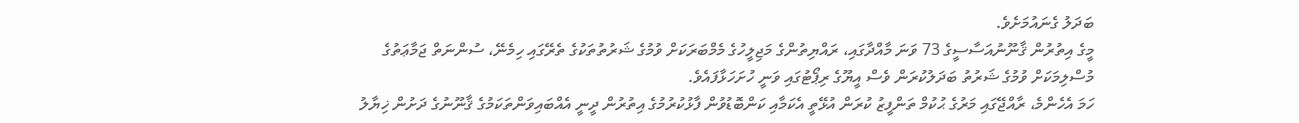ބަދަލު ގެނައުމަށެވެ.
މީގެ އިތުރުން ޤާނޫނުއަސާސީގެ 73 ވަނަ މާއްދާގައި، ރައްޔިތުންގެ މަޖިލީހުގެ މެމްބަރަކަށް ވުމުގެ ޝަރުތުތަކުގެ ތެރޭގައި ހިމެނޭ، ސުންނަތް ޖަމާޢަތުގެ މުސްލިމަކަށް ވުމުގެ ޝަރުތު ބަދަލުކުރަން ވެސް އީޔޫގެ ރިޕޯޓުގައި ވަނީ ހުށަހަޅާފައެވެ.
ހަމަ އެހެންމެ، ރާއްޖޭގައި މަރުގެ ޙުކުމް ތަންފީޒު ކުރަން އުޅޭތީ އެކަމާއި ކަންބޮޑުވުން ފާޅުކުރުމުގެ އިތުރުން ދީނީ އެއްބައިވަންތަކަމުގެ ޤާނޫނުގެ ދަށުން ޚިޔާލު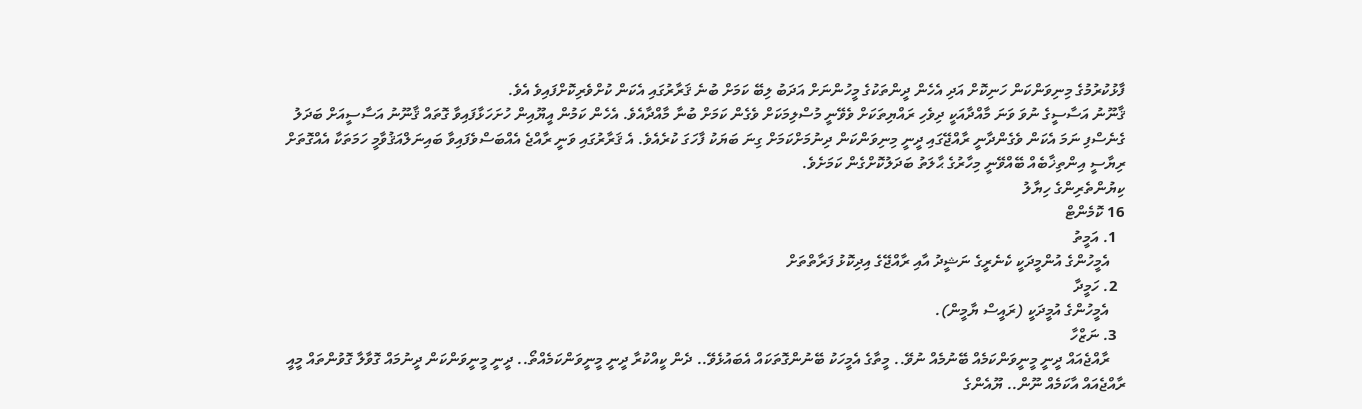ފާޅުކުރުމުގެ މިނިވަންކަން ހަނިކޮށް އަދި އެހެން ދީންތަކުގެ މީހުންނަށް އަދަބު ލިބޭ ކަމަށް ބުނެ ޤަރާރުގައި އެކަން ކުށްވެރިކޮށްފައިވެ އެވެ.
ޤާނޫނު އަސާސީގެ ނުވަ ވަނަ މާއްދާއަކީ ދިވެހި ރައްޔިތަކަށް ވެވޭނީ މުސްލިމަކަށް ވެގެން ކަމަށް ބުނާ މާއްދާއެވެ. އެހެން ކަމުން އީޔޫއިން ހުށަހަޅާފައިވާ ގޮތައް ޤާނޫނު އަސާސީއަށް ބަދަލު ގެނެސްފި ނަމަ އެކަން ވެގެންދާނީ ރާއްޖޭގައި ދީނީ މިނިވަންކަން ދިނުމަށްކަމަށް ގިނަ ބަޔަކު ފާހަގަ ކުރެއެވެ. އެ ޤަރާރުގައި ވަނީ ރާއްޖެ އެއްބަސްވެފައިވާ ބައިނަލްއަޤުވާމީ ހަމަތަކާ އެއްގޮތަށް ރިޔާސީ އިންތިޚާބެއް ބޭއްވޭނީ މިހާރުގެ ޙާލަތު ބަދަލުކޮށްގެން ކަމަށެވެ.
ކިޔުންތެރިންގެ ހިޔާލު
16 ކޮމެންޓް
  1. އަމީތު
    އެމީހުންގެ އުންމީދަކީ ކެނެރީގެ ނަޝީދު އާއި ރާއްޖޭގެ އިދިކޮޅު ފަރާތްތަށް
  2. ހަމީދާ
    އެމީހުންގެ އުމީދަކީ (ރައީސް ޔާމީން).
  3. ނަޒްހާ
    ރާއްޖެއައް ދީނީ މީނީވަންކަމެއް ބޭނުމެއް ނުވޭ.. މީތާގެ އެމީހަކު ބޭނުންގޮތަކައް އެބައުޅެވޭ.. ދެން ކީއްކުރާ ދީނީ މީނީވަންކަމެއްތޯ.. ދީނީ މީނީވަންކަން ދީނުމައް ގޮވާލާ ގޮވުންތައް މީއީ ރާއްޖެއައް އާކަމެއް ނޫން.. ޔޫއެންގެ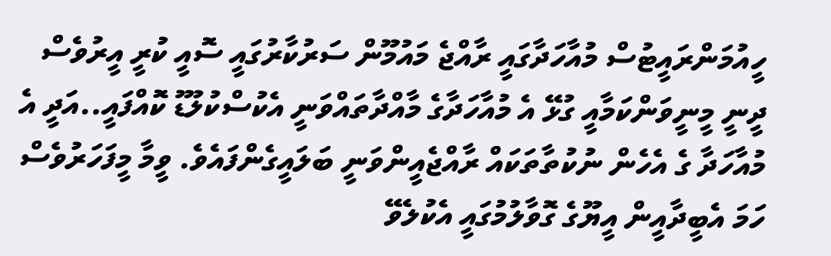ހީއުމަންރައީޓުސް މުއާހަދާގައީ ރާއްޖެ މައުމޫން ސަރުކާރުގައީ ސޮއީ ކުރީ އީރުވެސް ދީނީ މީނީވަންކަމާއީ ގުޅޭ އެ މުއާހަދާގެ މާއްދާތައްވަނީ އެކުސްކުލޫޑު ކޮއްފައީ..އަދީ އެ މުއާހަދާ ގެ އެހެން ނުކުތާތަކައް ރާއްޖެއީންވަނީ ބަލައީގެންފައެވެ. ވީމާ މީފަހަރުވެސް ހަމަ އެބީދާއީން އީޔޫގެ ގޮވާލުމުގައީ އެކުލެވޭ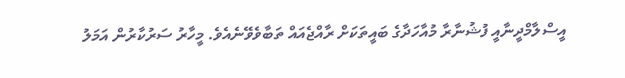އީސްލާމްދީނާއީ ފުޝުނާރާ މުއާހަދާގެ ބައީތަކަށް ރާއްޖެއައް ތަބާވެވޭނެއެވެ. މީހާރު ސަރުކާރުން އަމަލު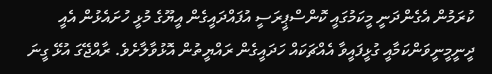ކުރަމުން އެގެންދަނީ މީކަމުގައީ ކޮންސްޕީރަސީ އުފައްދައީގެން އީޔޫގެ މުޅީ ހުށައެޅުން އެއީ ދީނީމީނީވަންކަމާއީ ގުޅީފައީވާ އެއްޗަކައް ހަދައީގެން ރައްޔީތުން އޮޅުވާލާށެވެ. ރާއްޖޭގަ އުޅޭ ގީނަ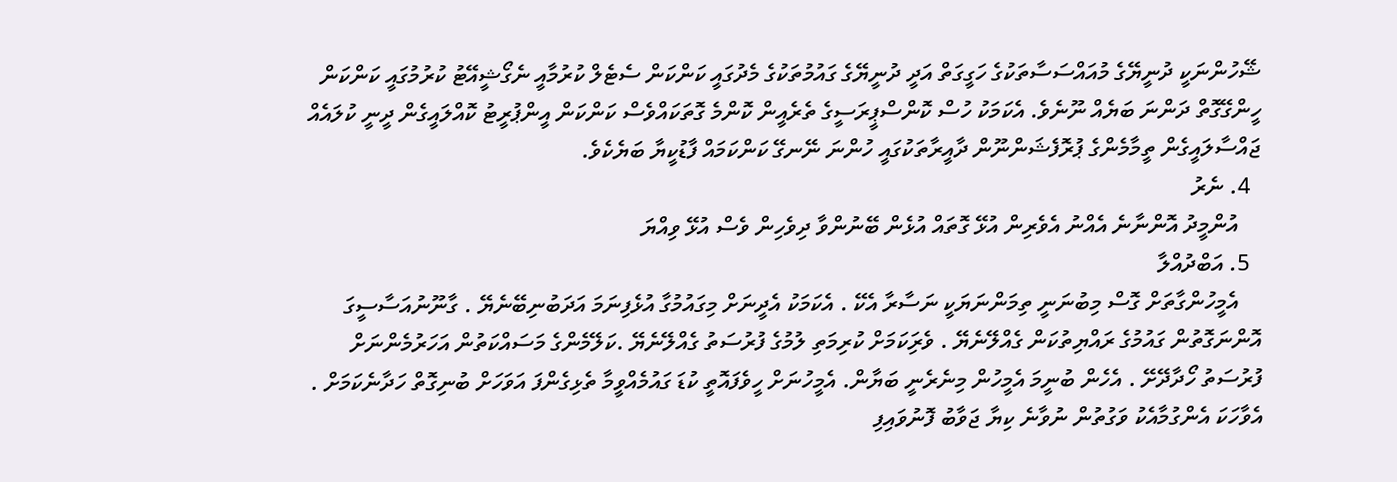ޝޭހުންނަކީ ދުނީޔޭގެ މުއައްސަސާތަކުގެ ހަގީގަތް އަދީ ދުނީޔޭގެ ގައުމުތަކުގެ މެދުގައީ ކަންކަން ސެޓެލް ކުރުމާއީ ނެގޯޝީއޭޓު ކުރުމުގައީ ކަންކަން ހީންގޭގޮތް ދަންނަ ބަޔެއް ނޫނެވެ. އެކަމަކު ހުސް ކޮންސްޕީރަސީގެ ތެރެއީން ކޮންމެ ގޮތަކައްވެސް ކަންކަން އީންޕުރީޓު ކޮއްލައީގެން ދީނީ ކުލައެއް ޖައްސާލައީގެން ތީމާމެންގެ ޕުރޮފެޝަންނޫން ދާއީރާތަކުގައީ ހުންނަ ނޭނގޭ ކަންކަމައް ފާޑުކީޔާ ބަޔެކެވެ.
  4. ނެރު
    އުންމީދު އޮންނާނެ އެއްނު އެވެރިން އުޅޭ ގޮތައް އުޅެން ބޭނުންވާ ދިވެހިން ވެސް އުޅޭ ވިއްޔަ
  5. އަބްދުއްލާ
    އެމީހުންގާތަށް ގޮސް މިބުނަނީ ތިމަންނަޔަކީ ނަސާރާ އެކޭ . އެކަމަކު އެދީނަށް މިގައުމުގާ އުޅެފިނަމަ އަދަބުނިބޭނެޔޭ . ގާނޫނުއަސާސީގަ އޮންނަގޮތުން ގައުމުގެ ރައްޔިތުކަން ގެއްލޭނެޔޭ . ވެރިަކަމަށް ކުރިމަތި ލުމުގެ ފުރުސަތު ގެއްލޭނެޔޭ .ކަލޭމެންގެ މަސައްކަތުން އަހަރުމެންނަށް ފުރުސަތު ހޯދާދޭށޭ . އެހެން ބުނީމަ އެމީހުން މިނެރެނީ ބަޔާން. އެމީހުނަށް ހީވެފައޮތީ ކުޑަ ގައުމެއްވީމާ ތެޅިގެންފަ އަވަހަށް ބުނިގޮތް ހަދާނެކަމަށް . އެވާހަކަ އެންގުމާއެކު ވަގުތުން ނުވާނެ ކިޔާ ޖަވާބު ފޮނުވައިފި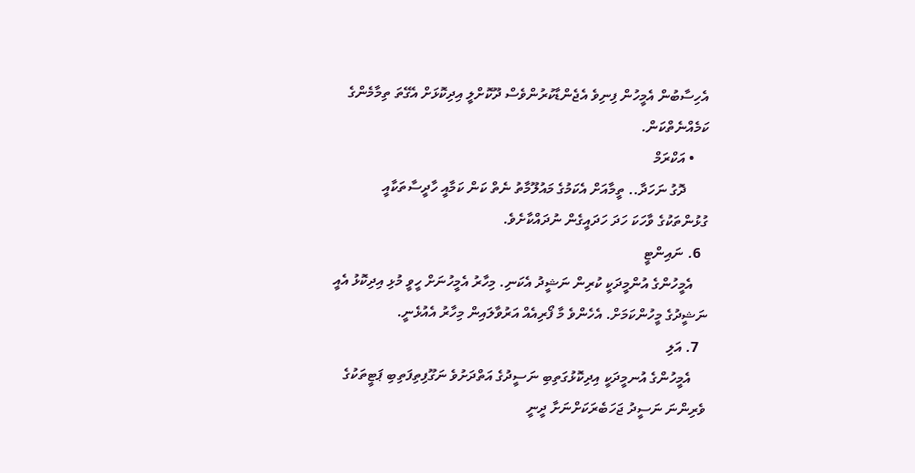އެހިސާބުން އެމީހުން ފިނިވެ އެޖެންޑާކުރުންވެސް ދޫކޮށްލީ އިދިކޮޅަށް އެގޭތަ ތިމާމެންގެ ކަމެއްނެތްކަން.
    • އަކްރަމް
      ދޮގު ނަހަދާ.. ތީމާއަށް އެކަމުގެ މައުލޫމާތު ނެތް ކަން ކަމާއީ ހާދީސާތަކާއީ ގުޅުންތަކުގެ ވާހަކަ ހަދަ ހަދައީގެން ނުދައްކާށެވެ.
  6. ނައިންޓީ
    އެމީހުންގެ އުންމީދަކީ ކުރިން ނަޝީދު އެކަނި. މިހާރު އެމީހުނަށް ހީވީ މުޅި އިދިކޮޅު އެއީ ނަޝީދުގެ މީހުންކަމަށް. އެހެންވެ މާ ފޯރިއެއް އަރުވާލައިން މިހާރު އެއުޅެނީ.
  7. އަލި
    އެމީހުންގެ އުނމީދަކީ އިދިކޮޅުގަތިބި ނަސީދުގެ އަތްދަށުވެ ނަގޫފިތިފަތިބި ޕަޓީތަކުގެ ވެރިންނަ ނަސީދު ޖަހަބެރަކަށްނަށާ ދީނީ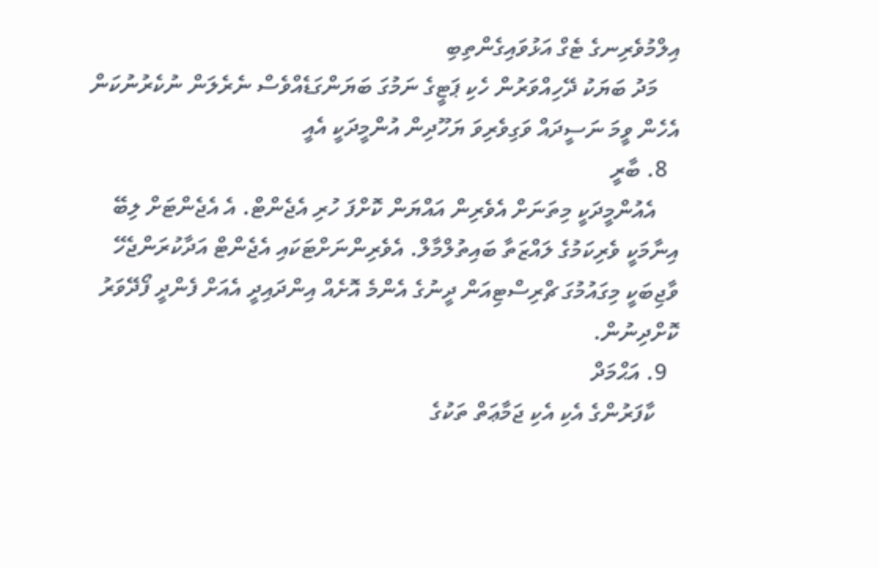އިލްމުވެރިނގެ ޓެގް އަޅުވައިގެންތިބި
    މަދު ބަޔަކު ދޭހިއްވަރުން ހެކި ޕަޓީގެ ނަމުގަ ބަޔަންގަޑެއްވެސް ނެރެލަން ނުކެރުނުކަން އެހެން ވީމަ ނަސީދައް ވަގިވެރިވަ ޔަހޫދިން އުންމީދަކީ އެއީ
  8. ބާރީ
    އެއުންމީދަކީ މިތަނަށް އެވެރިން އައްޔަން ކޮށްފަ ހުރި އެޖެންޓް. އެ އެޖެންޓަށް ލިބޭ އިނާމަކީ ވެރިކަމުގެ ލައްޒަތާ ބައިތުލްމާލް. އެވެރިންނަށްޓަކައި އެޖެންޓް އަދާކުރަންޖެހޭ ވާޖިބަކީ މިގައުމުގަ ޗްރިސްޓިއަން ދީނުގެ އެންމެ އޮށެއް އިންދައިދީ އެއަށް ފެންދީ ފޯދޭވަރު ކޮށްދިނުން.
  9. އަޙްމަދް
    ކާފަރުންގެ އެކި އެކި ޖަމާޢަތް ތަކުގެ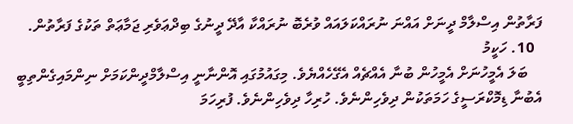ފަރާތުން އިސްލާމް ދީނަށް އައްނަ ނުރައްކަލައައް ވުރެބޮ ނުރައްކާ އާދޭ ދީނުގެ ބިދްޢަވެރި ޖަމާޢަތް ތަކުގެ ފަރާތުން.
  10. ހަކީމު
    ބަލަ އެމީހުނަށް އެމީހުން ބުނާ އެއްޗެއް އެގޭހެއްޔެވެ. މިގައުމުގައި އޮންނާނީ އިސްލާމްދީންކަމަށް ނިންމައިގެންތިބީ އެބުނާ ޑިމޮކްރަސީގެ ހަމަތަކުން ދިވެހިންނެވެ. ހުރިހާ ދިވެހިންނެވެ. ފުރިހަމަ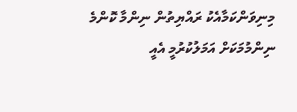މިނިވަންކަމާއެކު ރައްޔިތުން ނިންމާ ކޮންމެ ނިންމުމަކަށް އަމަލުކުރުމީ އެއީ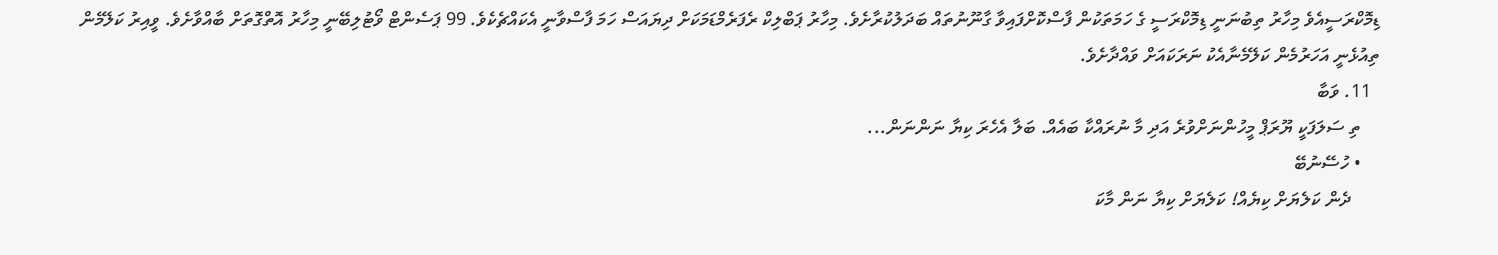ޑިމޮކްރަސީއެވެ މިހާރު ތިބުނަނީ ޑިމޮކްރަސީ ގެ ހަމަތަކުން ފާސްކޮށްފައިވާ ގާނޫނުތައް ބަދަލުކުރާށެވެ. މިހާރު ޕަބްލިކް ރެފަރެމްޑަމަކަށް ދިޔައަސް ހަމަ ފާސްވާނީ އެކައްޗެކެވެ. 99 ޕަސެންޓް ވޯޓުލިބޭނީ މިހާރު އޮތްގޮތަށް ބާއްވާށެވެ. ވީއިރު ކަލޭމެން ތިއުޅެނީ އަހަރުމެން ކަލޭމެނާއެކު ނަރަކައަށް ވައްދާށެވެ.
  11. ވަބާ
    ތި ސަލަފަކީ ޔޫރަޕް މީހުންނަށްވުރެ އަދި މާ ނުރައްކާ ބައެއް. ބަލާ އެހެރަ ކިޔާ ނަންނަން...
    • ހުސޭނުބޭ
      ދެން ކަލެޔަށް ކިޔެއް! ކަލެޔަށް ކިޔާ ނަން މާކަ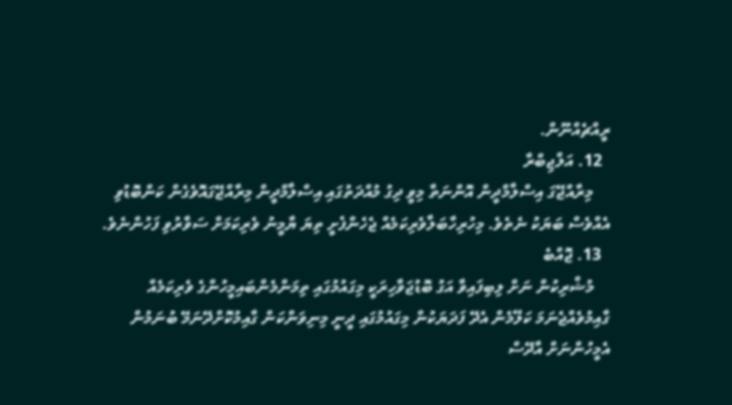ރީއްޗެއްނޫން.
  12. އަލްޖިބްރާ
    މިރާއްޖޭގަ އިސްލާމްދީން އޮންނަތާ މިވީ ދިގު މުއްދަތުގައި އިސްލާމްދީން މިރާއްޖޭގައޮވެގެން ކަންބޮޑުވި އެއްވެސް ބަޔަކު ނެތެވެ. މިހުރިހާބަލާވެރިކަމެއް ޖެހެންފެށީ ތިޔަ ޔާމީނު ވެރިކަމަށް ސަވާރުވި ފަހުންނެވެ.
  13. ޖޮއްބެ
    މުޝްރިކުން ނަށް ލިބިފައިވާ އަގު ބޮޑުޖަވާހިރަކީ މިގައުމުގައި ތިމަންމެންބައިމީހުންގެ ވެރިކަމެއް ގާއިމުވެއްޖެނަމަ ކަލޭމެން އެދޭ ފަދަޔަކުން މިގައުމުގައި ދީނީ މިނިވަންކަން ގާއިމުކޮށްދޭނަމޭ ބުނަމުން އެމީހުންނަށް އާދޭސް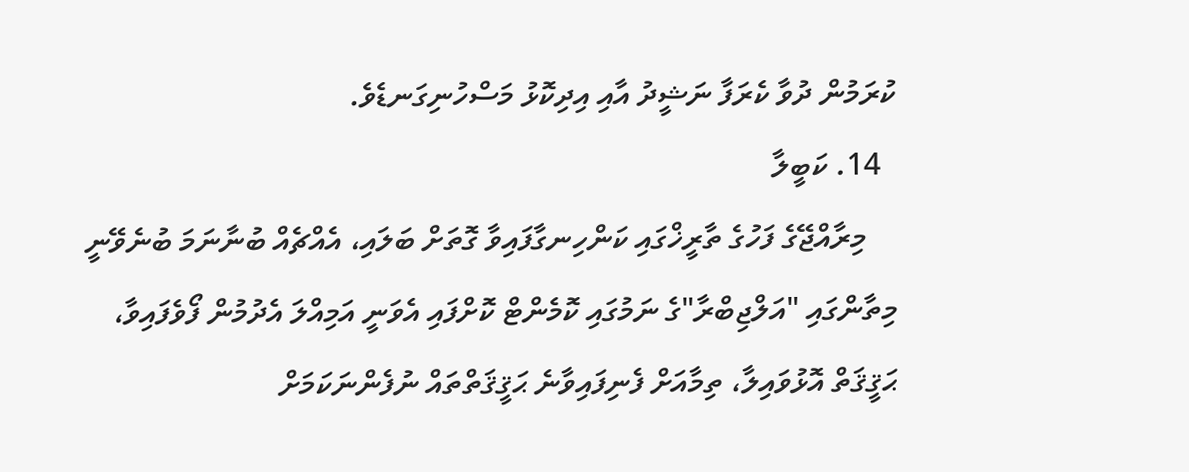ކުރަމުން ދުވާ ކެރަފާ ނަޝީދު އާއި އިދިކޮޅު މަސްހުނިގަނޑެވެ.
  14. ކަބީލާ
    މިރާއްޖޭގެ ފަހުގެ ތާރީޚްގައި ކަންހިނގާފައިވާ ގޮތަށް ބަލައި، އެއްޗެއް ބުނާނަމަ ބުނެވޭނީ މިތާންގައި "އަލްޖިބްރާ"ގެ ނަމުގައި ކޮމެންޓް ކޮށްފައި އެވަނީ އަމިއްލަ އެދުމުން ފޯވެފައިވާ، ޙަޤީޤަތް އޮޅުވައިލާ، ތިމާއަށް ފެނިފައިވާނެ ޙަޤީޤަތްތައް ނުފެންނަކަމަށް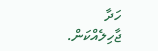ހަދާ ޖާހިލެއްކަން.